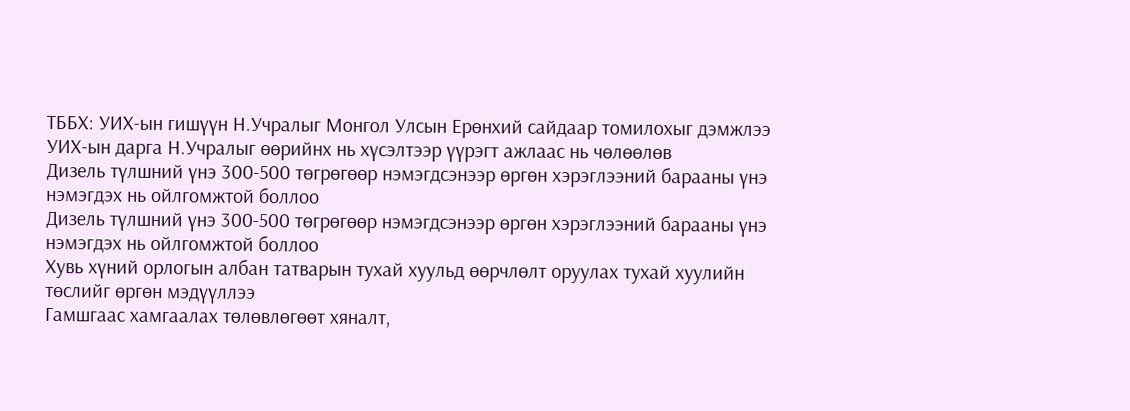ТББХ: УИХ-ын гишүүн Н.Учралыг Монгол Улсын Ерөнхий сайдаар томилохыг дэмжлээ
УИХ-ын дарга Н.Учралыг өөрийнх нь хүсэлтээр үүрэгт ажлаас нь чөлөөлөв
Дизель түлшний үнэ 300-500 төгрөгөөр нэмэгдсэнээр өргөн хэрэглээний барааны үнэ нэмэгдэх нь ойлгомжтой боллоо
Дизель түлшний үнэ 300-500 төгрөгөөр нэмэгдсэнээр өргөн хэрэглээний барааны үнэ нэмэгдэх нь ойлгомжтой боллоо
Хувь хүний орлогын албан татварын тухай хуульд өөрчлөлт оруулах тухай хуулийн төслийг өргөн мэдүүллээ
Гамшгаас хамгаалах төлөвлөгөөт хяналт,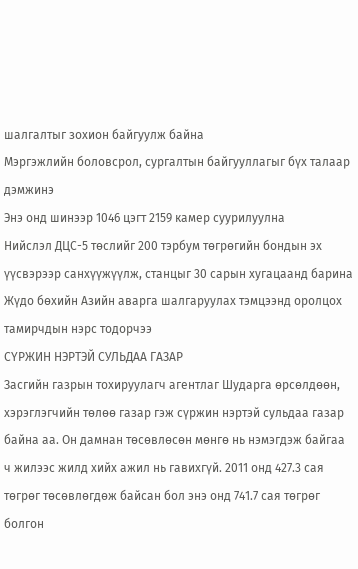шалгалтыг зохион байгуулж байна
Мэргэжлийн боловсрол, сургалтын байгууллагыг бүх талаар дэмжинэ
Энэ онд шинээр 1046 цэгт 2159 камер суурилуулна
Нийслэл ДЦС-5 төслийг 200 тэрбум төгрөгийн бондын эх үүсвэрээр санхүүжүүлж, станцыг 30 сарын хугацаанд барина
Жүдо бөхийн Азийн аварга шалгаруулах тэмцээнд оролцох тамирчдын нэрс тодорчээ
СҮРЖИН НЭРТЭЙ СУЛЬДАА ГАЗАР
Засгийн газрын тохируулагч агентлаг Шударга өрсөлдөөн, хэрэглэгчийн төлөө газар гэж сүржин нэртэй сульдаа газар байна аа. Он дамнан төсөвлөсөн мөнгө нь нэмэгдэж байгаа ч жилээс жилд хийх ажил нь гавихгүй. 2011 онд 427.3 сая төгрөг төсөвлөгдөж байсан бол энэ онд 741.7 сая төгрөг болгон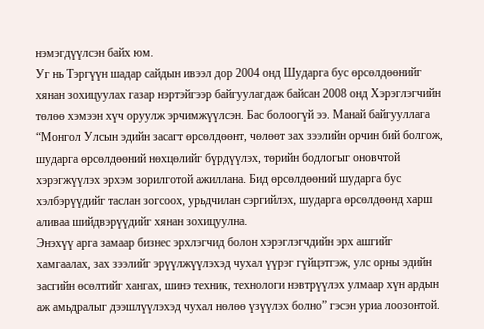нэмэгдүүлсэн байх юм.
Уг нь Тэргүүн шадар сайдын ивээл дор 2004 онд Шударга бус өрсөлдөөнийг хянан зохицуулах газар нэртэйгээр байгуулагдаж байсан 2008 онд Хэрэглэгчийн төлөө хэмээн хүч оруулж эрчимжүүлсэн. Бас болоогүй ээ. Манай байгууллага “Монгол Улсын эдийн засагт өрсөлдөөнт, чөлөөт зах зээлийн орчин бий болгож, шударга өрсөлдөөний нөхцөлийг бүрдүүлэх, төрийн бодлогыг оновчтой хэрэгжүүлэх эрхэм зорилготой ажиллана. Бид өрсөлдөөний шударга бус хэлбэрүүдийг таслан зогсоох, урьдчилан сэргийлэх, шударга өрсөлдөөнд харш аливаа шийдвэрүүдийг хянан зохицуулна.
Энэхүү арга замаар бизнес эрхлэгчид болон хэрэглэгчдийн эрх ашгийг хамгаалах, зах зээлийг эрүүлжүүлэхэд чухал үүрэг гүйцэтгэж, улс орны эдийн засгийн өсөлтийг хангах, шинэ техник, технологи нэвтрүүлэх улмаар хүн ардын аж амьдралыг дээшлүүлэхэд чухал нөлөө үзүүлэх болно” гэсэн уриа лоозонтой.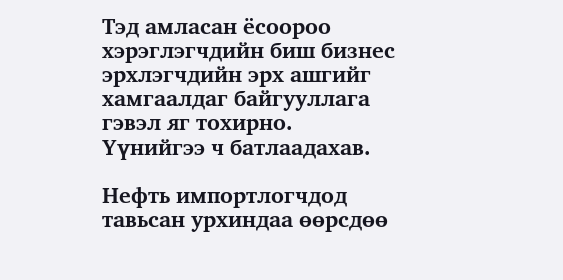Тэд амласан ёсоороо хэрэглэгчдийн биш бизнес эрхлэгчдийн эрх ашгийг хамгаалдаг байгууллага гэвэл яг тохирно. Үүнийгээ ч батлаадахав.

Нефть импортлогчдод тавьсан урхиндаа өөрсдөө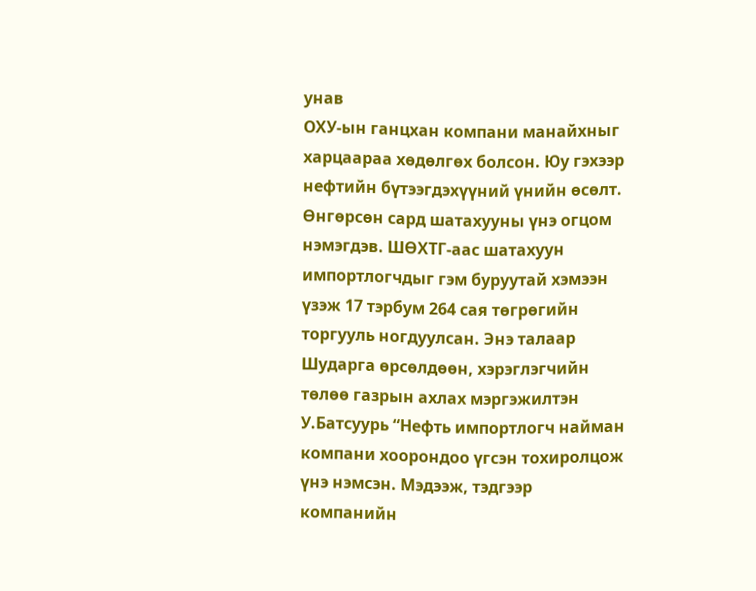унав
ОХУ-ын ганцхан компани манайхныг харцаараа хөдөлгөх болсон. Юу гэхээр нефтийн бүтээгдэхүүний үнийн өсөлт. Өнгөрсөн сард шатахууны үнэ огцом нэмэгдэв. ШӨХТГ-аас шатахуун импортлогчдыг гэм буруутай хэмээн үзэж 17 тэрбум 264 сая төгрөгийн торгууль ногдуулсан. Энэ талаар Шударга өрсөлдөөн, хэрэглэгчийн төлөө газрын ахлах мэргэжилтэн У.Батсуурь “Нефть импортлогч найман компани хоорондоо үгсэн тохиролцож үнэ нэмсэн. Мэдээж, тэдгээр компанийн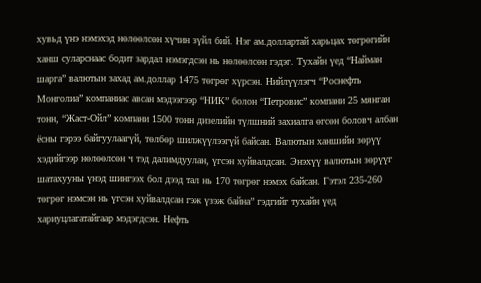хувьд үнэ нэмэхэд нөлөөлсөн хүчин зүйл бий. Нэг ам.доллартай харьцах төгрөгийн ханш суларснаас бодит зардал нэмэгдсэн нь нөлөөлсөн гэдэг. Тухайн үед “Найман шарга” валютын захад ам.доллар 1475 төгрөг хүрсэн. Нийлүүлэгч “Роснефть Монголиа” компаниас авсан мэдээгээр “НИК” болон “Петровис” компани 25 мянган тонн, “Жаст-Ойл” компани 1500 тонн дизелийн түлшний захиалга өгсөн боловч албан ёсны гэрээ байгуулаагүй, төлбөр шилжүүлээгүй байсан. Валютын ханшийн зөрүү хэдийгээр нөлөөлсөн ч тэд далимдуулан, үгсэн хуйвалдсан. Энэхүү валютын зөрүүг шатахууны үнэд шингээх бол дээд тал нь 170 төгрөг нэмэх байсан. Гэтэл 235-260 төгрөг нэмсэн нь үгсэн хуйвалдсан гэж үзэж байна” гэдгийг тухайн үед хариуцлагатайгаар мэдэгдсэн. Нефть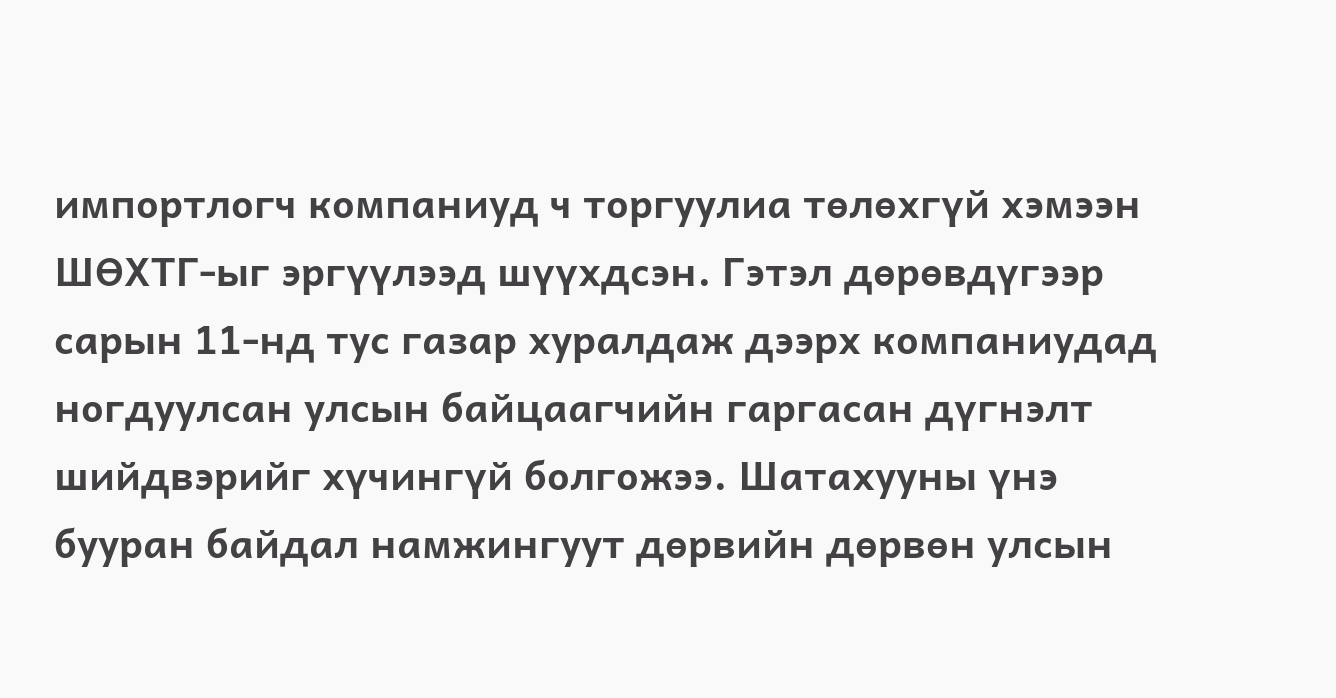импортлогч компаниуд ч торгуулиа төлөхгүй хэмээн ШӨХТГ-ыг эргүүлээд шүүхдсэн. Гэтэл дөрөвдүгээр сарын 11-нд тус газар хуралдаж дээрх компаниудад ногдуулсан улсын байцаагчийн гаргасан дүгнэлт шийдвэрийг хүчингүй болгожээ. Шатахууны үнэ бууран байдал намжингуут дөрвийн дөрвөн улсын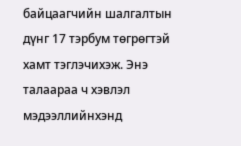байцаагчийн шалгалтын дүнг 17 тэрбум төгрөгтэй хамт тэглэчихэж. Энэ талаараа ч хэвлэл мэдээллийнхэнд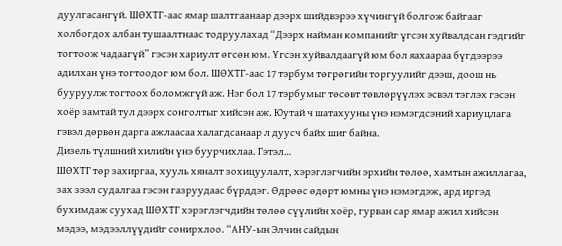дуулгасангүй. ШӨХТГ-аас ямар шалтгаанаар дээрх шийдвэрээ хүчингүй болгож байгааг холбогдох албан тушаалтнаас тодруулахад “Дээрх найман компанийг үгсэн хуйвалдсан гэдгийг тогтоож чадаагүй” гэсэн хариулт өгсөн юм. Үгсэн хуйвалдаагүй юм бол яахаараа бүгдээрээ адилхан үнэ тогтоодог юм бол. ШӨХТГ-аас 17 тэрбум төгрөгийн торгуулийг дээш, доош нь бууруулж тогтоох боломжгүй аж. Нэг бол 17 тэрбумыг төсөвт төвлөрүүлэх эсвэл тэглэх гэсэн хоёр замтай тул дээрх сонголтыг хийсэн аж. Юутай ч шатахууны үнэ нэмэгдсэний хариуцлага гэвэл дөрвөн дарга ажлаасаа халагдсанаар л дуусч байх шиг байна.
Дизель түлшний хилийн үнэ буурчихлаа. Гэтэл…
ШӨХТГ төр захиргаа, хууль хяналт зохицуулалт, хэрэглэгчийн эрхийн төлөө, хамтын ажиллагаа, зах зээл судалгаа гэсэн газруудаас бүрддэг. Өдрөөс өдөрт юмны үнэ нэмэгдэж, ард иргэд бухимдаж суухад ШӨХТГ хэрэглэгчдийн төлөө сүүлийн хоёр, гурван сар ямар ажил хийсэн мэдээ, мэдээллүүдийг сонирхлоо. “АНУ-ын Элчин сайдын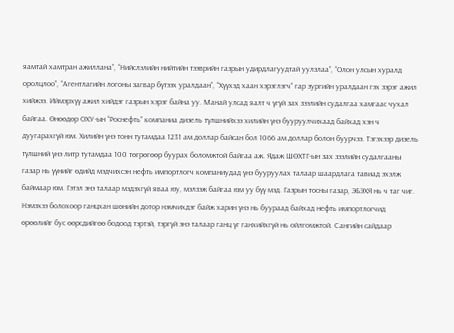яамтай хамтран ажиллана”, “Нийслэлийн нийтийн тээврийн газрын удирдлагуудтай уулзлаа”, “Олон улсын хуралд оролцлоо”, “Агентлагийн логоны загвар бүтээх уралдаан”, “Хүүхэд хаан хэрэглэгч” гар зургийн уралдаан гэх зэрэг ажил хийжээ. Иймэрхүү ажил хийдэг газрын хэрэг байна уу. Манай улсад яалт ч үгүй зах зээлийн судалгаа хамгаас чухал байгаа. Өнөөдөр ОХУ-ын “Роснефть” компаниа дизель түлшнийхээ хилийн үнэ бууруулчихаад байхад хэн ч дуугарахгүй юм. Хилийн үнэ тонн тутамдаа 1231 ам.доллар байсан бол 1066 ам.доллар болон буурчээ. Тэгэхээр дизель түлшний үнэ литр тутамдаа 100 төгрөгөөр буурах боломжтой байгаа аж. Ядаж ШӨХТГ-ын зах зээлийн судалгааны газар нь үүнийг өдийд мэдчихсэн нефть импортлогч компаниудад үнэ бууруулах талаар шаардлага тавиад эхэлж баймаар юм. Гэтэл энэ талаар мэдэхгүй яваа юу, мэлзэж байгаа юм уу бүү мэд. Газрын тосны газар, ЭБЭХЯ нь ч таг чиг. Нэмэхээ болохоор ганцхан шөнийн дотор нэмчихдэг байж харин үнэ нь буураад байхад нефть импортлогчид өрөөлийг бус өөрсдийгөө бодоод тэртэй, тэргүй энэ талаар ганц үг ганхийхгүй нь ойлгомжтой. Сангийн сайдаар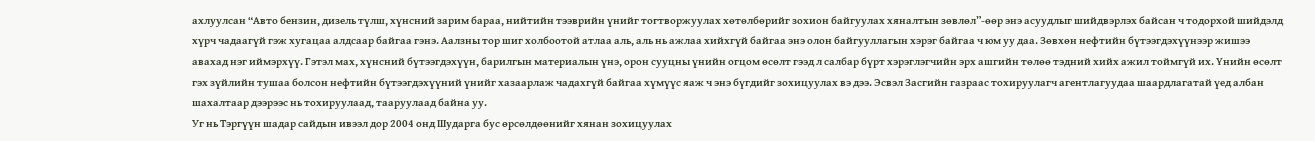ахлуулсан “Авто бензин, дизель түлш, хүнсний зарим бараа, нийтийн тээврийн үнийг тогтворжуулах хөтөлбөрийг зохион байгуулах хяналтын зөвлөл”-өөр энэ асуудлыг шийдвэрлэх байсан ч тодорхой шийдэлд хүрч чадаагүй гэж хугацаа алдсаар байгаа гэнэ. Аалзны тор шиг холбоотой атлаа аль, аль нь ажлаа хийхгүй байгаа энэ олон байгууллагын хэрэг байгаа ч юм уу даа. Зөвхөн нефтийн бүтээгдэхүүнээр жишээ авахад нэг иймэрхүү. Гэтэл мах, хүнсний бүтээгдэхүүн, барилгын материалын үнэ, орон сууцны үнийн огцом өсөлт гээд л салбар бүрт хэрэглэгчийн эрх ашгийн төлөө тэдний хийх ажил тоймгүй их. Үнийн өсөлт гэх зүйлийн тушаа болсон нефтийн бүтээгдэхүүний үнийг хазаарлаж чадахгүй байгаа хүмүүс яаж ч энэ бүгдийг зохицуулах вэ дээ. Эсвэл Засгийн газраас тохируулагч агентлагуудаа шаардлагатай үед албан шахалтаар дээрээс нь тохируулаад, тааруулаад байна уу.
Уг нь Тэргүүн шадар сайдын ивээл дор 2004 онд Шударга бус өрсөлдөөнийг хянан зохицуулах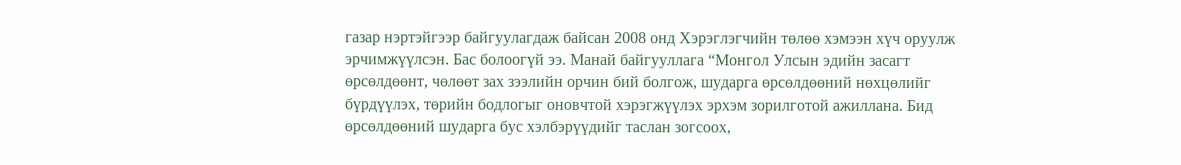газар нэртэйгээр байгуулагдаж байсан 2008 онд Хэрэглэгчийн төлөө хэмээн хүч оруулж эрчимжүүлсэн. Бас болоогүй ээ. Манай байгууллага “Монгол Улсын эдийн засагт өрсөлдөөнт, чөлөөт зах зээлийн орчин бий болгож, шударга өрсөлдөөний нөхцөлийг бүрдүүлэх, төрийн бодлогыг оновчтой хэрэгжүүлэх эрхэм зорилготой ажиллана. Бид өрсөлдөөний шударга бус хэлбэрүүдийг таслан зогсоох,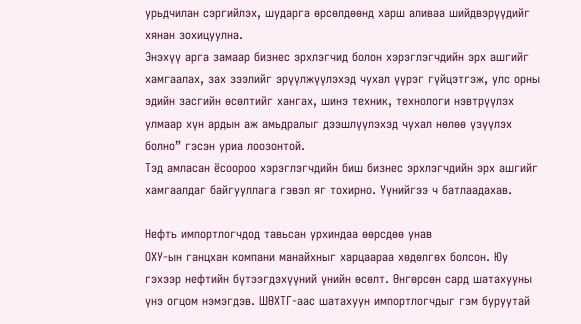урьдчилан сэргийлэх, шударга өрсөлдөөнд харш аливаа шийдвэрүүдийг хянан зохицуулна.
Энэхүү арга замаар бизнес эрхлэгчид болон хэрэглэгчдийн эрх ашгийг хамгаалах, зах зээлийг эрүүлжүүлэхэд чухал үүрэг гүйцэтгэж, улс орны эдийн засгийн өсөлтийг хангах, шинэ техник, технологи нэвтрүүлэх улмаар хүн ардын аж амьдралыг дээшлүүлэхэд чухал нөлөө үзүүлэх болно” гэсэн уриа лоозонтой.
Тэд амласан ёсоороо хэрэглэгчдийн биш бизнес эрхлэгчдийн эрх ашгийг хамгаалдаг байгууллага гэвэл яг тохирно. Үүнийгээ ч батлаадахав.

Нефть импортлогчдод тавьсан урхиндаа өөрсдөө унав
ОХУ-ын ганцхан компани манайхныг харцаараа хөдөлгөх болсон. Юу гэхээр нефтийн бүтээгдэхүүний үнийн өсөлт. Өнгөрсөн сард шатахууны үнэ огцом нэмэгдэв. ШӨХТГ-аас шатахуун импортлогчдыг гэм буруутай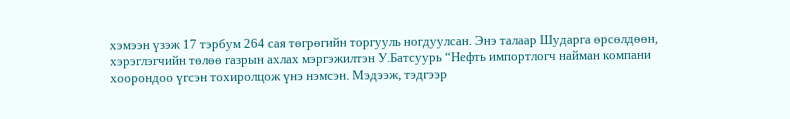хэмээн үзэж 17 тэрбум 264 сая төгрөгийн торгууль ногдуулсан. Энэ талаар Шударга өрсөлдөөн, хэрэглэгчийн төлөө газрын ахлах мэргэжилтэн У.Батсуурь “Нефть импортлогч найман компани хоорондоо үгсэн тохиролцож үнэ нэмсэн. Мэдээж, тэдгээр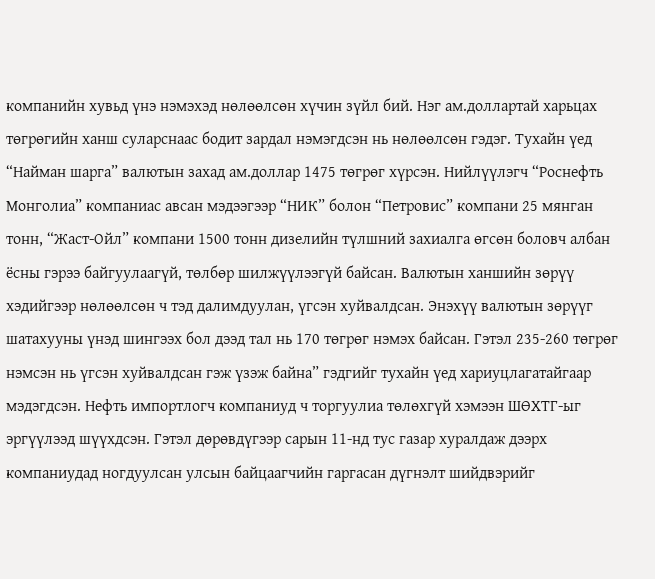компанийн хувьд үнэ нэмэхэд нөлөөлсөн хүчин зүйл бий. Нэг ам.доллартай харьцах төгрөгийн ханш суларснаас бодит зардал нэмэгдсэн нь нөлөөлсөн гэдэг. Тухайн үед “Найман шарга” валютын захад ам.доллар 1475 төгрөг хүрсэн. Нийлүүлэгч “Роснефть Монголиа” компаниас авсан мэдээгээр “НИК” болон “Петровис” компани 25 мянган тонн, “Жаст-Ойл” компани 1500 тонн дизелийн түлшний захиалга өгсөн боловч албан ёсны гэрээ байгуулаагүй, төлбөр шилжүүлээгүй байсан. Валютын ханшийн зөрүү хэдийгээр нөлөөлсөн ч тэд далимдуулан, үгсэн хуйвалдсан. Энэхүү валютын зөрүүг шатахууны үнэд шингээх бол дээд тал нь 170 төгрөг нэмэх байсан. Гэтэл 235-260 төгрөг нэмсэн нь үгсэн хуйвалдсан гэж үзэж байна” гэдгийг тухайн үед хариуцлагатайгаар мэдэгдсэн. Нефть импортлогч компаниуд ч торгуулиа төлөхгүй хэмээн ШӨХТГ-ыг эргүүлээд шүүхдсэн. Гэтэл дөрөвдүгээр сарын 11-нд тус газар хуралдаж дээрх компаниудад ногдуулсан улсын байцаагчийн гаргасан дүгнэлт шийдвэрийг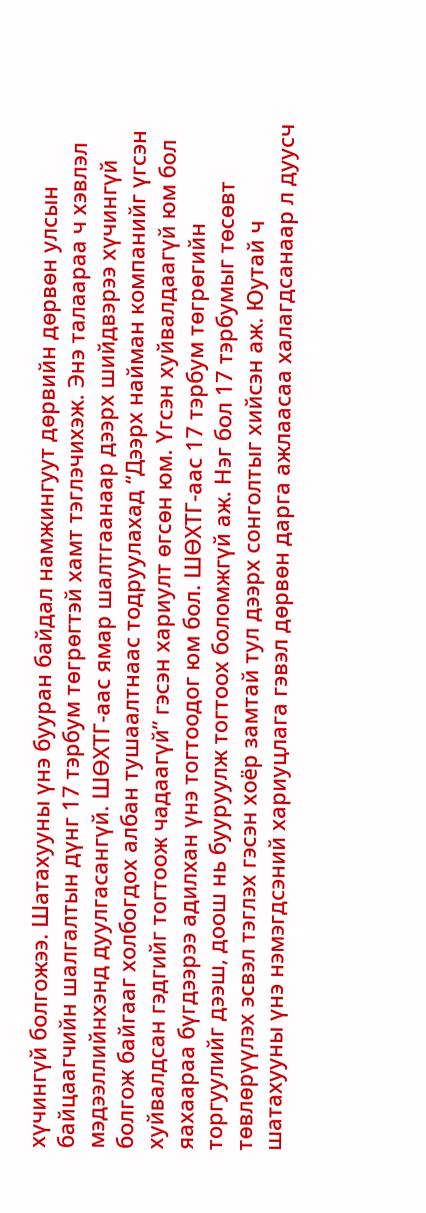хүчингүй болгожээ. Шатахууны үнэ бууран байдал намжингуут дөрвийн дөрвөн улсын байцаагчийн шалгалтын дүнг 17 тэрбум төгрөгтэй хамт тэглэчихэж. Энэ талаараа ч хэвлэл мэдээллийнхэнд дуулгасангүй. ШӨХТГ-аас ямар шалтгаанаар дээрх шийдвэрээ хүчингүй болгож байгааг холбогдох албан тушаалтнаас тодруулахад “Дээрх найман компанийг үгсэн хуйвалдсан гэдгийг тогтоож чадаагүй” гэсэн хариулт өгсөн юм. Үгсэн хуйвалдаагүй юм бол яахаараа бүгдээрээ адилхан үнэ тогтоодог юм бол. ШӨХТГ-аас 17 тэрбум төгрөгийн торгуулийг дээш, доош нь бууруулж тогтоох боломжгүй аж. Нэг бол 17 тэрбумыг төсөвт төвлөрүүлэх эсвэл тэглэх гэсэн хоёр замтай тул дээрх сонголтыг хийсэн аж. Юутай ч шатахууны үнэ нэмэгдсэний хариуцлага гэвэл дөрвөн дарга ажлаасаа халагдсанаар л дуусч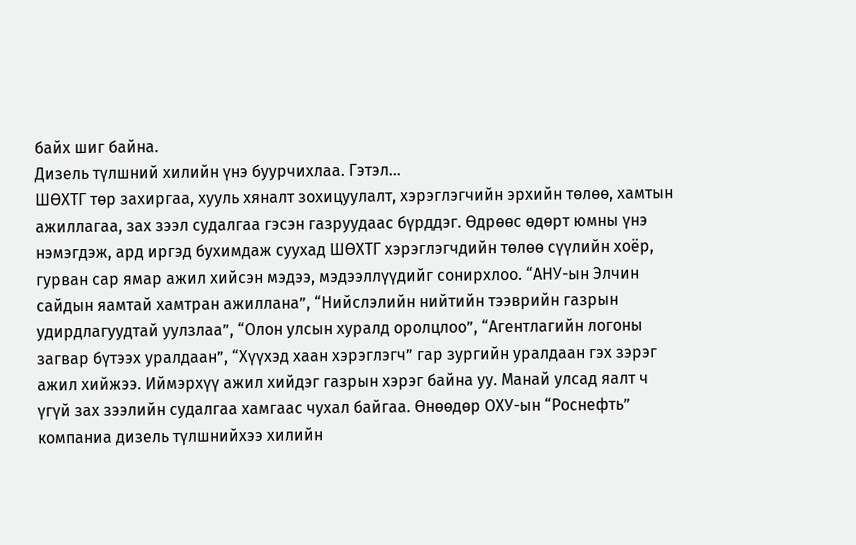байх шиг байна.
Дизель түлшний хилийн үнэ буурчихлаа. Гэтэл…
ШӨХТГ төр захиргаа, хууль хяналт зохицуулалт, хэрэглэгчийн эрхийн төлөө, хамтын ажиллагаа, зах зээл судалгаа гэсэн газруудаас бүрддэг. Өдрөөс өдөрт юмны үнэ нэмэгдэж, ард иргэд бухимдаж суухад ШӨХТГ хэрэглэгчдийн төлөө сүүлийн хоёр, гурван сар ямар ажил хийсэн мэдээ, мэдээллүүдийг сонирхлоо. “АНУ-ын Элчин сайдын яамтай хамтран ажиллана”, “Нийслэлийн нийтийн тээврийн газрын удирдлагуудтай уулзлаа”, “Олон улсын хуралд оролцлоо”, “Агентлагийн логоны загвар бүтээх уралдаан”, “Хүүхэд хаан хэрэглэгч” гар зургийн уралдаан гэх зэрэг ажил хийжээ. Иймэрхүү ажил хийдэг газрын хэрэг байна уу. Манай улсад яалт ч үгүй зах зээлийн судалгаа хамгаас чухал байгаа. Өнөөдөр ОХУ-ын “Роснефть” компаниа дизель түлшнийхээ хилийн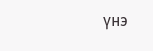үнэ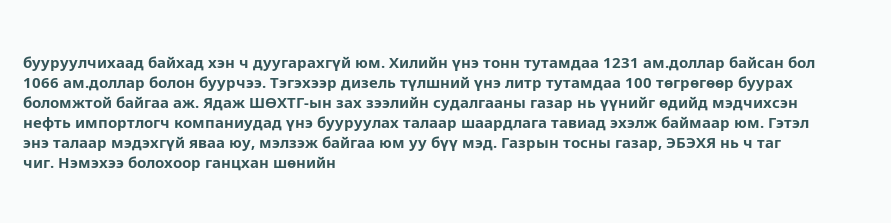бууруулчихаад байхад хэн ч дуугарахгүй юм. Хилийн үнэ тонн тутамдаа 1231 ам.доллар байсан бол 1066 ам.доллар болон буурчээ. Тэгэхээр дизель түлшний үнэ литр тутамдаа 100 төгрөгөөр буурах боломжтой байгаа аж. Ядаж ШӨХТГ-ын зах зээлийн судалгааны газар нь үүнийг өдийд мэдчихсэн нефть импортлогч компаниудад үнэ бууруулах талаар шаардлага тавиад эхэлж баймаар юм. Гэтэл энэ талаар мэдэхгүй яваа юу, мэлзэж байгаа юм уу бүү мэд. Газрын тосны газар, ЭБЭХЯ нь ч таг чиг. Нэмэхээ болохоор ганцхан шөнийн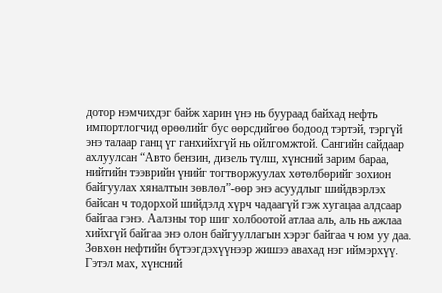дотор нэмчихдэг байж харин үнэ нь буураад байхад нефть импортлогчид өрөөлийг бус өөрсдийгөө бодоод тэртэй, тэргүй энэ талаар ганц үг ганхийхгүй нь ойлгомжтой. Сангийн сайдаар ахлуулсан “Авто бензин, дизель түлш, хүнсний зарим бараа, нийтийн тээврийн үнийг тогтворжуулах хөтөлбөрийг зохион байгуулах хяналтын зөвлөл”-өөр энэ асуудлыг шийдвэрлэх байсан ч тодорхой шийдэлд хүрч чадаагүй гэж хугацаа алдсаар байгаа гэнэ. Аалзны тор шиг холбоотой атлаа аль, аль нь ажлаа хийхгүй байгаа энэ олон байгууллагын хэрэг байгаа ч юм уу даа. Зөвхөн нефтийн бүтээгдэхүүнээр жишээ авахад нэг иймэрхүү. Гэтэл мах, хүнсний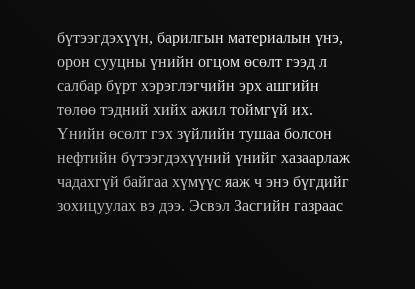бүтээгдэхүүн, барилгын материалын үнэ, орон сууцны үнийн огцом өсөлт гээд л салбар бүрт хэрэглэгчийн эрх ашгийн төлөө тэдний хийх ажил тоймгүй их. Үнийн өсөлт гэх зүйлийн тушаа болсон нефтийн бүтээгдэхүүний үнийг хазаарлаж чадахгүй байгаа хүмүүс яаж ч энэ бүгдийг зохицуулах вэ дээ. Эсвэл Засгийн газраас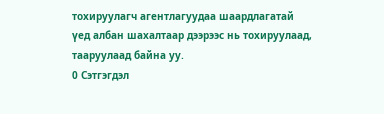тохируулагч агентлагуудаа шаардлагатай үед албан шахалтаар дээрээс нь тохируулаад, тааруулаад байна уу.
0 Сэтгэгдэл